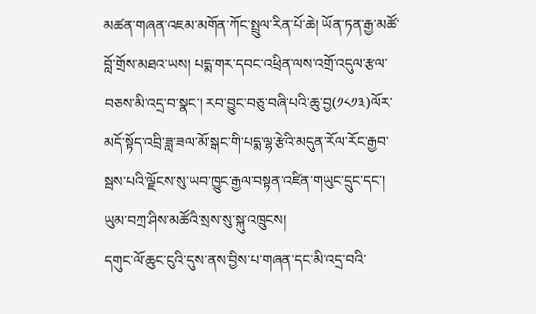མཚན་གཞན་འཇམ་མགོན་ཀོང་སྤྲུལ་རིན་པོ་ཆེ། ཡོན་ཏན་རྒྱ་མཚོ་བློ་གྲོས་མཐའ་ཡས། པདྨ་གར་དབང་འཕྲིན་ལས་འགྲོ་འདུལ་རྩལ་བཅས་མི་འདྲ་བ་སྣང་། རབ་བྱུང་བཅུ་བཞི་པའི་ཆུ་བྱ(༡༨༡༣)ལོར་མདོ་སྟོད་འབྲི་ཟླ་ཟལ་མོ་སྒང་གི་པདྨ་ལྷ་རྩེའི་མདུན་རོལ་རོང་རྒྱབ་སྦས་པའི་ལྗོངས་སུ་ཡབ་ཁྱུང་རྒྱལ་བསྟན་འཛིན་གཡུང་དྲུང་དང་། ཡུམ་བཀྲ་ཤིས་མཚོའི་སྲས་སུ་སྐུ་འཁྲུངས།
དགུང་ལོ་ཆུང་ངུའི་དུས་ནས་བྱིས་པ་གཞན་དང་མི་འདྲ་བའི་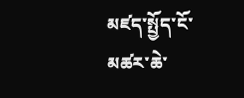མཛད་སྤྱོད་ངོ་མཚར་ཆེ་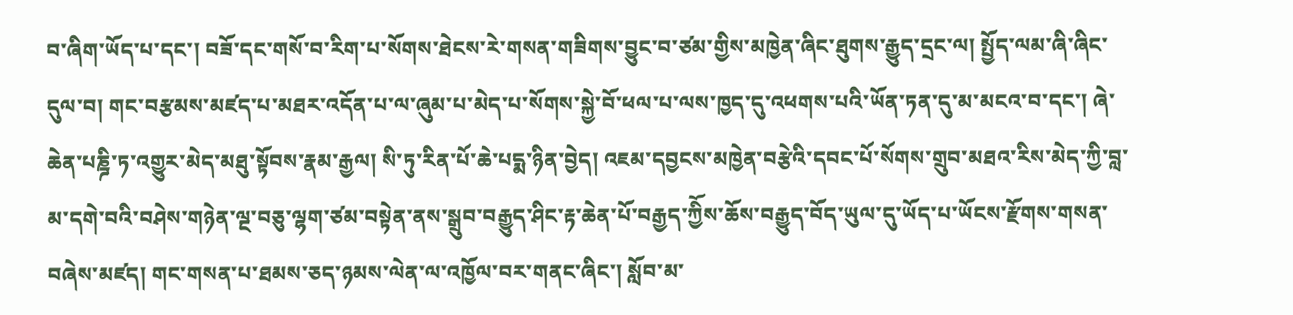བ་ཞིག་ཡོད་པ་དང་། བཟོ་དང་གསོ་བ་རིག་པ་སོགས་ཐེངས་རེ་གསན་གཟིགས་བྱུང་བ་ཙམ་གྱིས་མཁྱེན་ཞིང་ཐུགས་རྒྱུད་དྲང་ལ། སྤྱོད་ལམ་ཞི་ཞིང་དུལ་བ། གང་བརྩམས་མཛད་པ་མཐར་འདོན་པ་ལ་ཞུམ་པ་མེད་པ་སོགས་སྐྱེ་བོ་ཕལ་པ་ལས་ཁྱད་དུ་འཕགས་པའི་ཡོན་ཏན་དུ་མ་མངའ་བ་དང་། ཞེ་ཆེན་པཎྜི་ཏ་འགྱུར་མེད་མཐུ་སྟོབས་རྣམ་རྒྱལ། སི་ཏུ་རིན་པོ་ཆེ་པདྨ་ཉིན་བྱེད། འཇམ་དབྱངས་མཁྱེན་བརྩེའི་དབང་པོ་སོགས་གྲུབ་མཐའ་རིས་མེད་ཀྱི་བླ་མ་དགེ་བའི་བཤེས་གཉེན་ལྔ་བཅུ་ལྷག་ཙམ་བསྟེན་ནས་སྒྲུབ་བརྒྱུད་ཤིང་རྟ་ཆེན་པོ་བརྒྱད་ཀྱིོས་ཆོས་བརྒྱུད་བོད་ཡུལ་དུ་ཡོད་པ་ཡོངས་རྫོགས་གསན་བཞེས་མཛད། གང་གསན་པ་ཐམས་ཅད་ཉམས་ལེན་ལ་འཁྱོལ་བར་གནང་ཞིང་། སློབ་མ་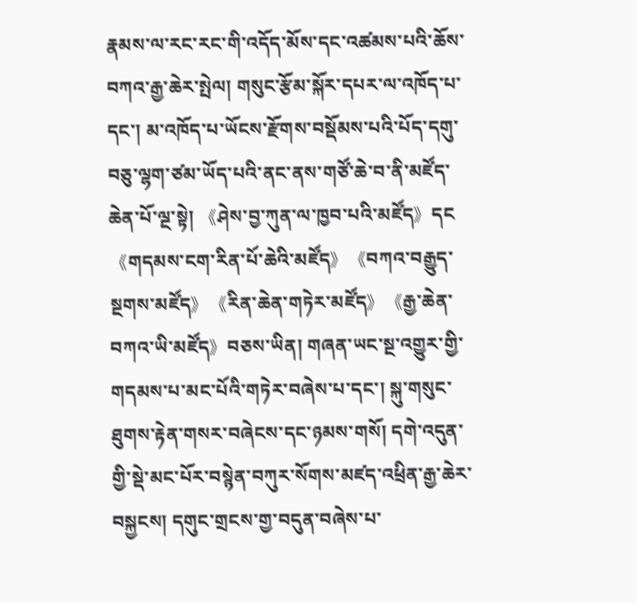རྣམས་ལ་རང་རང་གི་འདོད་མོས་དང་འཚམས་པའི་ཆོས་བཀའ་རྒྱ་ཆེར་སྤེལ། གསུང་རྩོམ་སྐོར་དཔར་ལ་འཁོད་པ་དང་། མ་འཁོད་པ་ཡོངས་རྫོགས་བསྡོམས་པའི་པོད་དགུ་བཅུ་ལྷག་ཙམ་ཡོད་པའི་ནང་ནས་གཙོ་ཆེ་བ་ནི་མཛོད་ཆེན་པོ་ལྔ་སྟེ། 《ཤེས་བྱ་ཀུན་ལ་ཁྱབ་པའི་མཛོད》དང《གདམས་ངག་རིན་པོ་ཆེའི་མཛོད》《བཀའ་བརྒྱུད་སྔགས་མཛོད》《རིན་ཆེན་གཏེར་མཛོད》《རྒྱ་ཆེན་བཀའ་ཡི་མཛོད》བཅས་ཡིན། གཞན་ཡང་སྔ་འགྱུར་གྱི་གདམས་པ་མང་པོའི་གཏེར་བཞེས་པ་དང་། སྐུ་གསུང་ཐུགས་རྟེན་གསར་བཞེངས་དང་ཉམས་གསོ། དགེ་འདུན་གྱི་སྡེ་མང་པོར་བསྙེན་བཀུར་སོགས་མཛད་འཕྲིན་རྒྱ་ཆེར་བསྐྱངས། དགུང་གྲངས་གྱ་བདུན་བཞེས་པ་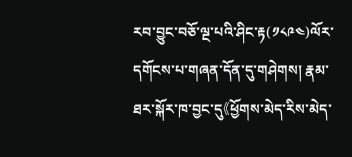རབ་བྱུང་བཅོ་ལྔ་པའི་ཤིང་རྟ(༡༨༩༤)ལོར་དགོངས་པ་གཞན་དོན་དུ་གཤེགས། རྣམ་ཐར་སྐོར་ཁ་བྱང་དུ《ཕྱོགས་མེད་རིས་མེད་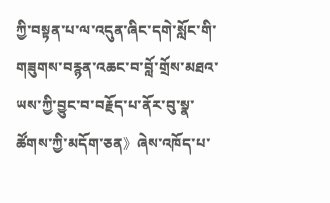ཀྱི་བསྟན་པ་ལ་འདུན་ཞིང་དགེ་སློང་གི་གཟུགས་བརྙན་འཆང་བ་བློ་གྲོས་མཐའ་ཡས་ཀྱི་བྱུང་བ་བརྗོད་པ་ནོར་བུ་སྣ་ཚོགས་ཀྱི་མདོག་ཅན》ཞེས་འཁོད་པ་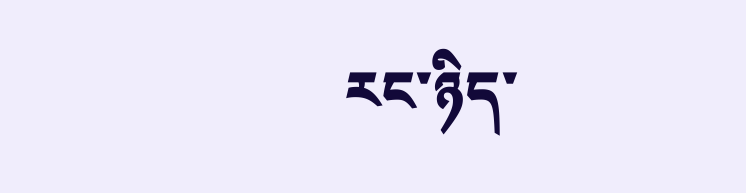རང་ཉིད་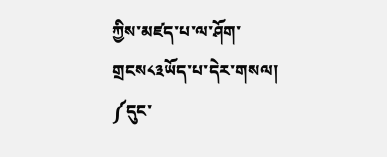ཀྱིས་མཛད་པ་ལ་ཤོག་གྲངས༨༣ཡོད་པ་དེར་གསལ།
༼དུང་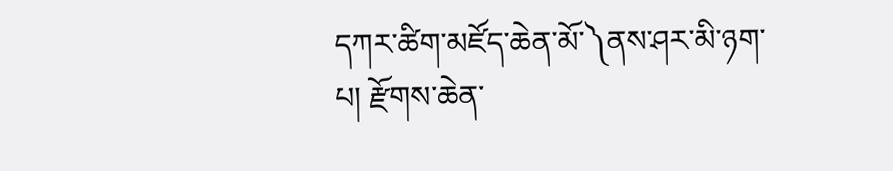དཀར་ཚིག་མཛོད་ཆེན་མོ་༽ནས་ཤར་མི་ཉག་པ། རྫོགས་ཆེན་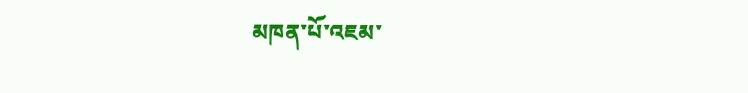མཁན་པོ་འཇམ་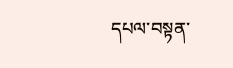དཔལ་བསྟན་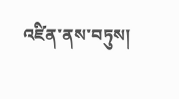འཛིན་ནས་བཏུས།